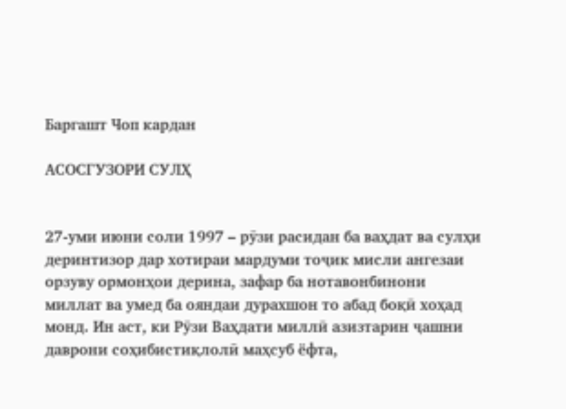Баргашт Чоп кардан

АСОСГУЗОРИ СУЛҲ


27-уми июни соли 1997 – рӯзи расидан ба ваҳдат ва сулҳи деринтизор дар хотираи мардуми тоҷик мисли ангезаи орзуву ормонҳои дерина, зафар ба нотавонбинони миллат ва умед ба ояндаи дурахшон то абад боқӣ хоҳад монд. Ин аст, ки Рӯзи Ваҳдати миллӣ азизтарин ҷашни даврони соҳибистиқлолӣ маҳсуб ёфта,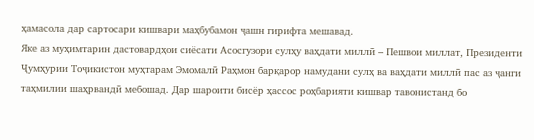ҳамасола дар сартосари кишвари маҳбубамон ҷашн гирифта мешавад.
Яке аз муҳимтарин дастовардҳои сиёсати Асосгузори сулҳу ваҳдати миллӣ – Пешвои миллат, Президенти Ҷумҳурии Тоҷикистон муҳтарам Эмомалӣ Раҳмон барқарор намудани сулҳ ва ваҳдати миллӣ пас аз ҷанги таҳмилии шаҳрвандӣ мебошад. Дар шароити бисёр ҳассос роҳбарияти кишвар тавонистанд бо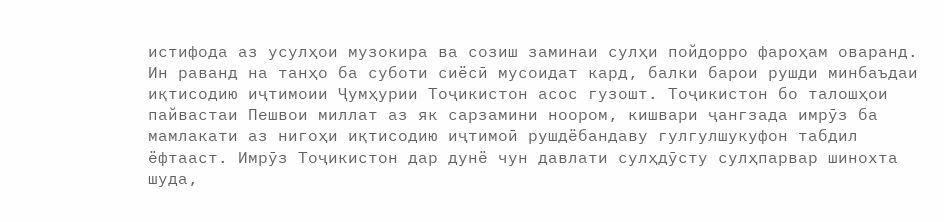истифода аз усулҳои музокира ва созиш заминаи сулҳи пойдорро фароҳам оваранд. Ин раванд на танҳо ба суботи сиёсӣ мусоидат кард, балки барои рушди минбаъдаи иқтисодию иҷтимоии Ҷумҳурии Тоҷикистон асос гузошт. Тоҷикистон бо талошҳои пайвастаи Пешвои миллат аз як сарзамини ноором, кишвари ҷангзада имрӯз ба мамлакати аз нигоҳи иқтисодию иҷтимоӣ рушдёбандаву гулгулшукуфон табдил ёфтааст. Имрӯз Тоҷикистон дар дунё чун давлати сулҳдӯсту сулҳпарвар шинохта шуда,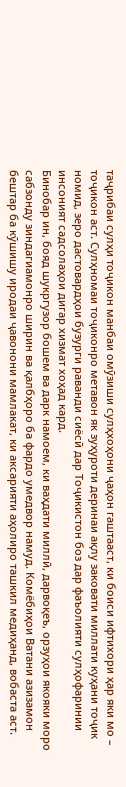таҷрибаи сулҳи тоҷикон манбаи омӯзиши сулҳхоҳони ҷаҳон гаштааст, ки боиси ифтихори ҳар яки мо – тоҷикон аст. Сулҳномаи тоҷиконро метавон як зуҳуроти деринаи ақлу заковати миллати куҳани тоҷик номид, зеро дастовардҳои бузурги раванди сиёсӣ дар Тоҷикистон боз дар фаъолияти сулҳофаринии инсоният садсолаҳои дигар хизмат хоҳад кард.
Бинобар ин, бояд шукргузор бошем ва дарк намоем, ки ваҳдати миллӣ, дарвоқеъ, орзуҳои якояки моро сабзонду зиндагиамонро ширин ва қалбҳоро ба фардо умедвор намуд. Комёбиҳои Ватани азизамон бештар ба кӯшишу иродаи ҷавонони мамлакат, ки аксарияти аҳолиро ташкил медиҳанд, вобаста аст.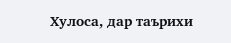Хулоса, дар таърихи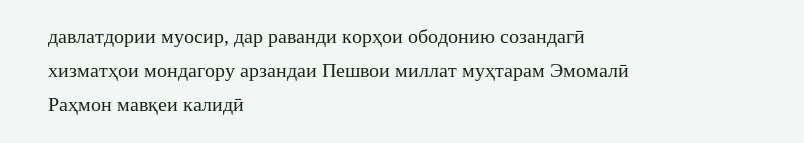давлатдории муосир, дар раванди корҳои ободонию созандагӣ хизматҳои мондагору арзандаи Пешвои миллат муҳтарам Эмомалӣ Раҳмон мавқеи калидӣ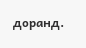доранд.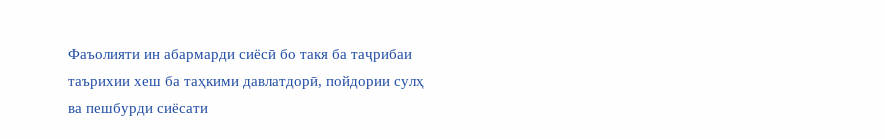Фаъолияти ин абармарди сиёсӣ бо такя ба таҷрибаи таърихии хеш ба таҳкими давлатдорӣ, пойдории сулҳ ва пешбурди сиёсати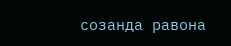созанда равона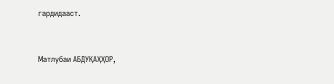гардидааст.


Матлубаи АБДУҚАҲҲОР,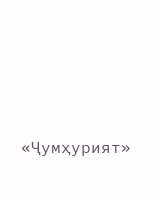«Ҷумҳурият»